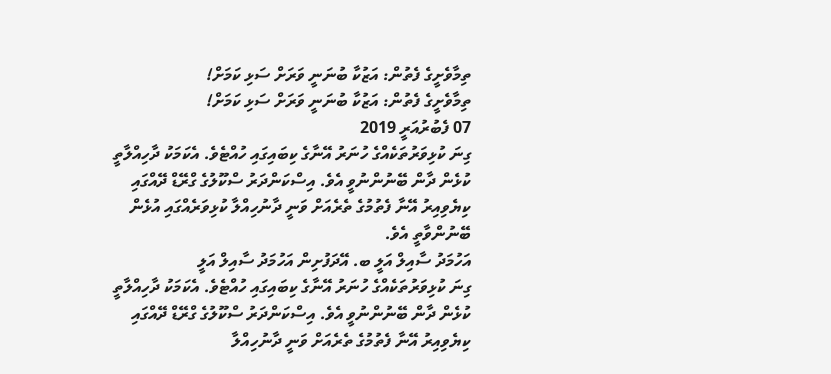ތިމާވެށީގެ ފެތުން: އަޒުކާ ބުނަނީ ވަރަށް ސަޅި ކަމަށް!
ތިމާވެށީގެ ފެތުން: އަޒުކާ ބުނަނީ ވަރަށް ސަޅި ކަމަށް!
07 ފެބުރުއަރީ 2019
ގިނަ ކުޅިވަރުތަކެއްގެ ހުނަރު އޭނާގެ ކިބައިގައި ހުއްޓެވެ. އެކަމަކު ދާހިއްލާތީ ކުޅެން ދާން ބޭނުންނުވީ އެވެ. އިސްކަންދަރު ސްކޫލުގެ ގްރޭޑް ދޭއްގައި ކިޔެވިއިރު އޭނާ ފެތުމުގެ ތެރެއަށް ވަނީ ދާނުހިއްލާ ކުޅިވަރެއްގައި އުޅެން ބޭނުންވާތީ އެވެ.
އަހުމަދު ސާއިލް އަލީ ބ. އޭދަފުށިން އަހުމަދު ސާއިލް އަލީ
ގިނަ ކުޅިވަރުތަކެއްގެ ހުނަރު އޭނާގެ ކިބައިގައި ހުއްޓެވެ. އެކަމަކު ދާހިއްލާތީ ކުޅެން ދާން ބޭނުންނުވީ އެވެ. އިސްކަންދަރު ސްކޫލުގެ ގްރޭޑް ދޭއްގައި ކިޔެވިއިރު އޭނާ ފެތުމުގެ ތެރެއަށް ވަނީ ދާނުހިއްލާ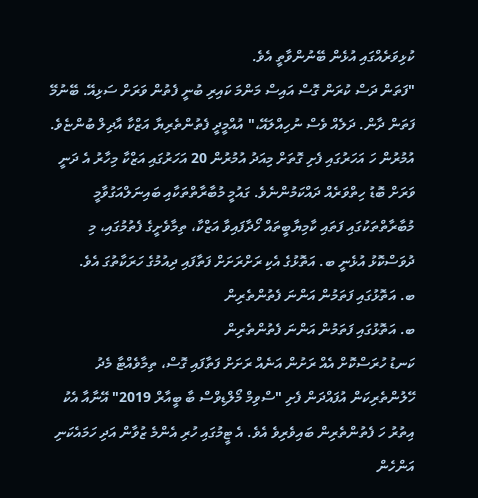ކުޅިވަރެއްގައި އުޅެން ބޭނުންވާތީ އެވެ.
"ފަތަން ދަސް ކުރަން ގޮސް އައިސް މަންމަ ކައިރި ބުނީ ފެތުން ވަރަށް ސަޅިއޭ. ބޭނުމޭ ފަތަން ދާން. ދަލެއް ވެސް ނުހިއްލައޭ،" އުއްމީދީ ފެތުންތެރިޔާ އަޒްކާ އާދިލް ބުންޏެވެ.
އުމުރުން ހަ އަހަރުގައި ފެށި ގޮތަށް މިއަދު އުމުރުން 20 އަހަރުގައި އަޒްކާ މިހާރު އެ ދަނީ ވަރަށް ބޮޑު ހިތްވަރެއް ދައްކަމުންނެވެ. ގައުމީ މުބާރާތްތަކާއި ބައިނަލްއަގުވާމީ މުބާރާތްތަކުގައި ފަތައި ކާމިޔާބީތައް ހޯދާފައިވާ އަޒްކާ، ތިމާވެށީގެ ފެތުމުގައި، މި ދުވަސްކޮޅު އުޅެނީ ބ. އަތޮޅުގެ އެކި ރަށްރަށަށް ފަތާފައި ދިއުމުގެ ހަރަކާތުގަ އެވެ.
ބ. އަތޮޅުގައި ފަތަމުން އަންނަ ފެތުންތެރިން
ބ. އަތޮޅުގައި ފަތަމުން އަންނަ ފެތުންތެރިން
ކަނޑު ހުރަސްކޮށް އެއް ރަށުން އަނެއް ރަށަށް ފަތާފައި ގޮސް، ތިމާވެއްޓާ މެދު ހޭލުންތެރިކަން އުފައްދަން ފެށި "ސްވިމް މޯލްޑިވްސް ބާ ބީއާރް 2019" އޭނާއާ އެކު އިތުރު ހަ ފެތުންތެރިން ބައިވެރިވެ އެވެ. އެ ޓީމުގައި ހުރި އެންމެ ޒުވާން އަދި ހަމައެކަނި އަންހެން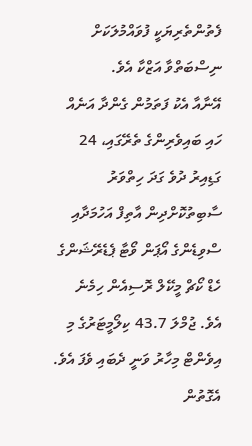ފެތުންތެރިޔަކީ ފުވައްމުލަކަށް ނިސްބަތްވާ އަޒްކާ އެވެ.
އޭނާއާ އެކު ފަތަމުން ގެންދާ އަނެއް ހައި ބައިވެރިންގެ ތެރޭގައި، 24 ގަޑިއިރު ދުވެ ގަދަ ހިތްވަރު ސާބިތުކޮށްދިން އާތިފް އަހުމަދާއި ސްވިޑެންގެ އޯޕަން ވޯޓާ ޕެޑެރޭޝަންގެ ހެޑް ކޯޗް މީކޭލް ރޮސިއެން ހިމެނެ އެވެ. ޖުމްލަ 43.7 ކިލޯމީޓަރުގެ މި އިވެންޓް މިހާރު ވަނީ ދެބައި ވެފަ އެވެ. އެގޮތުން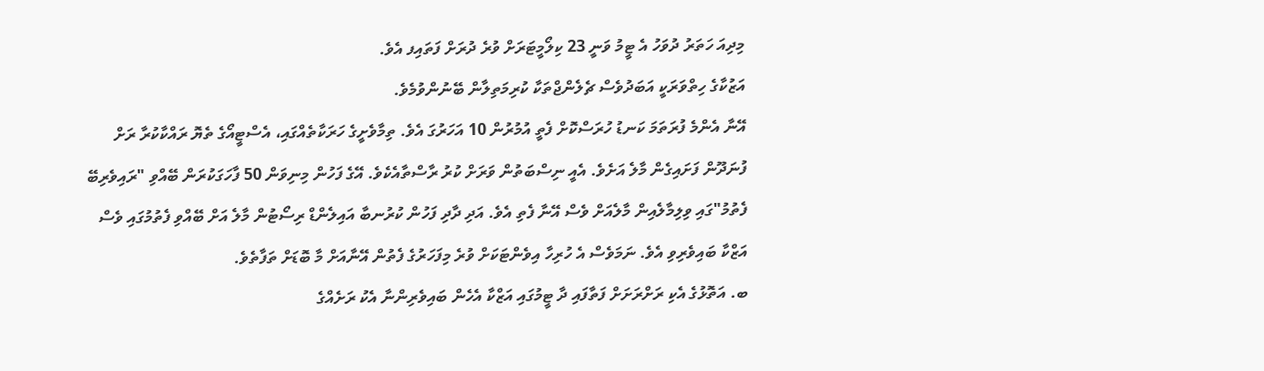މިދިއަ ހަތަރު ދުވަހު އެ ޓީމު ވަނީ 23 ކިލޯމީޓަރަށް ވުރެ ދުރަށް ފަތައިފ އެވެ.
އަޒުކާގެ ހިތްވަރަކީ އަބަދުވެސް ޗެލެންޖްތަކާ ކުރިމަތިލާން ބޭނުންވުމެވެ.
އޭނާ އެންމެ ފުރަތަމަ ކަނޑު ހުރަސްކޮށް ފެތީ އުމުރުން 10 އަހަރުގަ އެވެ. ތިމާވެށީގެ ހަރަކާތެއްގައި، އެސްޓީއޯގެ ތެޔޮ ރައްކާކުރާ ރަށް ފުނަދޫން ފަށައިގެން މާލެ އަށެވެ. އެއީ ނިސްބަތުން ވަރަށް ކުރު ރާސްތާއެކެވެ. އޭގެ ފަހުން މިނިވަން 50 ފާހަގަކުރަން ބޭއްވި "ރައިވެރިބޭ ފެތުމު"ގައި ވިލިމާލެއިން މާލެއަށް ވެސް އޭނާ ފެތި އެވެ. އަދި ދާދި ފަހުން ކުރުނބާ އައިލެންޑް ރިސޯޓުން މާލެ އަށް ބޭއްވި ފެތުމުގައި ވެސް އަޒްކާ ބައިވެރިވި އެވެ. ނަމަވެސް އެ ހުރިހާ އިވެންޓަކަށް ވުރެ މިފަހަރުގެ ފެތުން އޭނާއަށް މާ ބޮޑަށް ތަފާތެވެ.
ބ. އަތޮޅުގެ އެކި ރަށްރަށަށް ފަތާފައި ދާ ޓީމުގައި އަޒްކާ އެހެން ބައިވެރިންނާ އެކު ރަށެއްގެ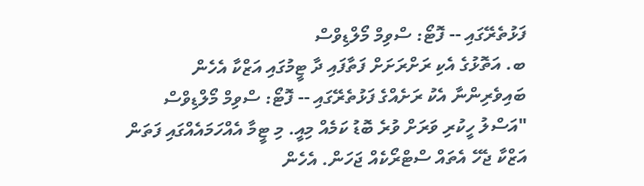ފަޅުތެރޭގައި -- ފޮޓޯ: ސްވިމް މޯލްޑިވްސް
ބ. އަތޮޅުގެ އެކި ރަށްރަށަށް ފަތާފައި ދާ ޓީމުގައި އަޒްކާ އެހެން ބައިވެރިންނާ އެކު ރަށެއްގެ ފަޅުތެރޭގައި -- ފޮޓޯ: ސްވިމް މޯލްޑިވްސް
"އަސްލު ހީކުރި ވަރަށް ވުރެ ބޮޑު ކަމެއް މިއީ. މި ޓީމާ އެއްހަމައެއްގައި ފަތަން އަޒްކާ ޖެހޭ އެތައް ސްޓްރޯކެއް ޖަހަން. އެހެން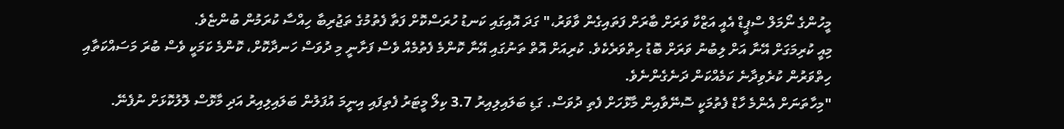މީހުންގެ ނޯމަލް ސްޕީޑް އެއީ އަޒްކާ ވަރަށް ބާރަށް ފަތައިގެން ވާވަރު،" ގަދަ އޮއިގައި ކަނޑު ހުރަސްކޮށް ފަތާ ފެތުމުގެ ތަޖުރިބާ ހިއްސާ ކުރަމުން ބުންޏެވެ.
މިއީ ކުރިމަގަށް އޭނާ އަށް ލިބުނު ވަރަށް ބޮޑު ހިތްވަރެކެވެ. ކުރިއަށް އޮތް ތަނުގައި އޭނާ ކޮންމެ ފެތުމެއް ވެސް ފަށާނީ މި ދުވަސް ހަނދާކޮށް، ކޮންމެ ކަމަކީ ވެސް ބުރަ މަސައްކަތާއި ހިތްވަރުން ކުރެވިދާނެ ކަމެއްކަން ދަނެގެންނެވެ.
"މިހާތަނަށް އެންމެ ހާޑް ފެތުމަކީ ސޮނޭވާއިން މާޅޮހަށް ފެތި ދުވަސް. ގަޑި ބަލައިލިއިރު 3.7 ކިލޯ މީޓަރު ފެތިފައި އިނީމަ އުފަލުން ބަލައިލިއިރު އަދި މާޅޮސް ލޮލުކޮޅަށް ނުފެނޭ.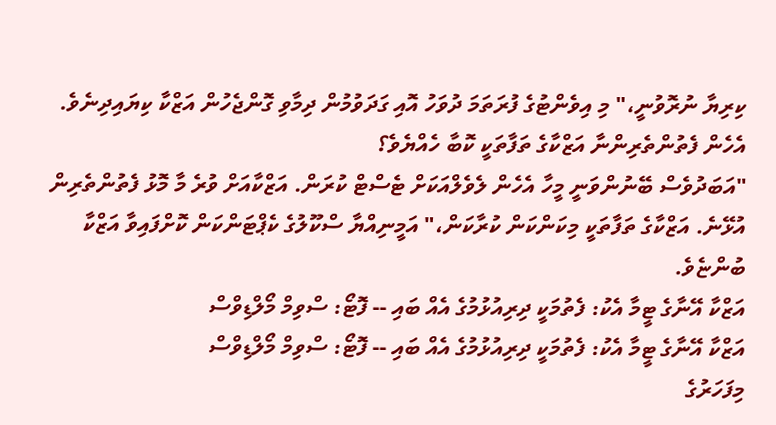ކިރިޔާ ނުރޮވުނީ،" މި އިވެންޓުގެ ފުރަތަމަ ދުވަހު އޮއި ގަދަވުމުން ދިމާވި ގޮންޖެހުން އަޒްކާ ކިޔައިދިނެވެ.
އެހެން ފެތުންތެރިންނާ އަޒްކާގެ ތަފާތަކީ ކޮބާ ހެއްޔެވެ؟
"އަބަދުވެސް ބޭނުންވަނީ މީހާ އެހެން ލެވެލްއަކަށް ޓެސްޓް ކުރަން. އަޒްކާއަށް ވުރެ މާ މޮޅު ފެތުންތެރިން އުޅޭނެ. އަޒްކާގެ ތަފާތަކީ މިކަންކަން ކުރާކަން،" އަމީނިއްޔާ ސްކޫލުގެ ކެޕްޓަންކަން ކޮށްފައިވާ އަޒްކާ ބުންޏެވެ.
އަޒްކާ އޭނާގެ ޓީމާ އެކު: ފެތުމަކީ ދިރިއުޅުމުގެ އެއް ބައި -- ފޮޓޯ: ސްވިމް މޯލްޑިވްސް
އަޒްކާ އޭނާގެ ޓީމާ އެކު: ފެތުމަކީ ދިރިއުޅުމުގެ އެއް ބައި -- ފޮޓޯ: ސްވިމް މޯލްޑިވްސް
މިފަހަރުގެ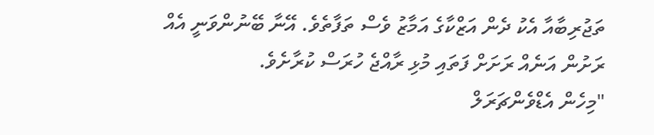ތަޖުރިބާއާ އެކު ދެން އަޒްކާގެ އަމާޒު ވެސް ތަފާތެވެ. އޭނާ ބޭނުންވަނީ އެއް ރަށުން އަނެއް ރަށަށް ފަތައި މުޅި ރާއްޖެ ހުރަސް ކުރާށެވެ.
"މިހެން އެޑްވެންޗަރަލް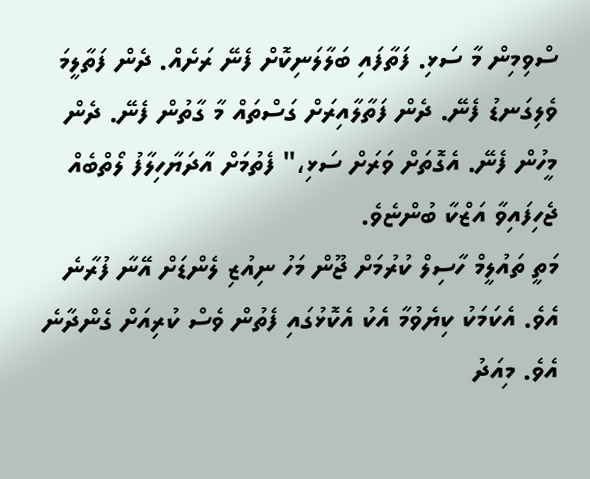ސްވިމިން މާ ސަޅި. ފަތާފައި ބަލާލަނިކޮށް ފެނޭ ރަށެއް. ދެން ފަތާލީމަ ވެލިގަނޑު ފެނޭ. ދެން ފަތާލާއިރަށް ގަސްތައް މާ ގާތުން ފެނޭ. ދެން މީހުން ފެނޭ. އެގޮތަށް ވަރަށް ސަޅި،" ފެތުމަށް އާދަޔާހިލާފު ލޯތްބެއް ޖެހިފައިވާ އަޒްކާ ބުންޏެވެ.
މަތީ ތައުލީމް ހާސިލް ކުރުމަށް ޖޫން މަހު ނިއުޒި ލެންޑަށް އޭނާ ފުރާނެ އެވެ. އެކަމަކު ކިޔެވުމާ އެކު އެކޮޅުގައި ފެތުން ވެސް ކުރިއަށް ގެންދާނެ އެވެ. މިއަދު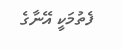ފެތުމަކީ އޭނާގެ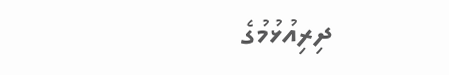ދިރިއުޅުމުގެ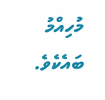މުހިއްމު ބައެކެވެ.